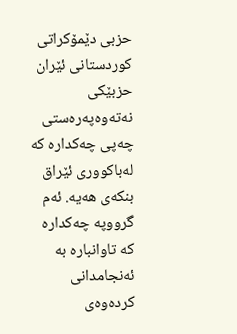حزبی دێمۆکراتی کوردستانی ئێران حزبێکی نەتەوەپەرەستی چەپی چەکدارە کە لەباکووری ئێراق بنکەی هەیە. ئەم گرووپە چەکدارە کە تاوانبارە بە ئەنجامدانی کردەوەی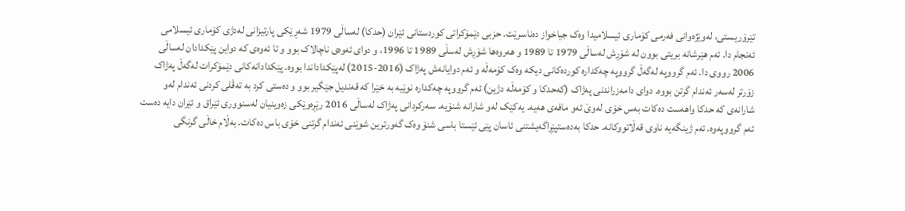تێرۆریستی، لەوێژەوانی فەرمی کۆماری ئیسلامیدا وەک جیاخواز دەناسرێت. حزبی دێمۆکراتی کوردستانی ئێران (حدکا) لەساڵی 1979 شەڕێکی پارتیزانی لەدژی کۆماری ئیسلامی ئەنجام دا. ئەم هێرشانە بریتی بوون لە شۆڕش لەساڵی 1979 تا 1989 و هەروەها شۆڕش لەسڵی 1989 تا 1996، و دوای ئەوەی ناچالاک بوو و تا ئەوەی کە دواین پێکدادان لەساڵی 2006 رووی دا. ئەم گرووپە لەگەڵ گرووپە چەکدارە کوردەکانی دیکە وەک کۆمەڵە و ئەم دوایانەش پەژاک (2016-2015) لەپێکداداندا بووە. پێکدادانەکانی دێمۆکرات لەگەڵ پەژاک زۆرتر لەسەر ئەندام گرتن بووە. دوای دامەزراندنی پەژاک (کەحدکا و کۆمەڵە دژین) ئەم گرووپە چەکدارە نوێیە بە خێرا کە قەندیل جێگیر بوو و دەستی کرد بە تەڤلی کردنی ئەندام لەو شارانەی کە حدکا واهەست دەکات بەس خۆی لەوێ ئەو مافەی هەیە. یەکێک لەو شارانە شنۆیە. سەرکردانی پەژاک لەساڵی 2016 رێڕەوێکی زەوینیان لەسنووری ئێراق و ئێران دایە دەست ئەم گرووپەوە. ئەم ژینگەیە ناوی قەڵاتووکانە. حدکا بەدەستپێڕاگەیشتنی ئاسان پێی ئێستا باسی شنۆ وەک گەورترین شوێنی ئەندام گرتنی خۆی باس دەکات. بەڵام خاڵی گرنگی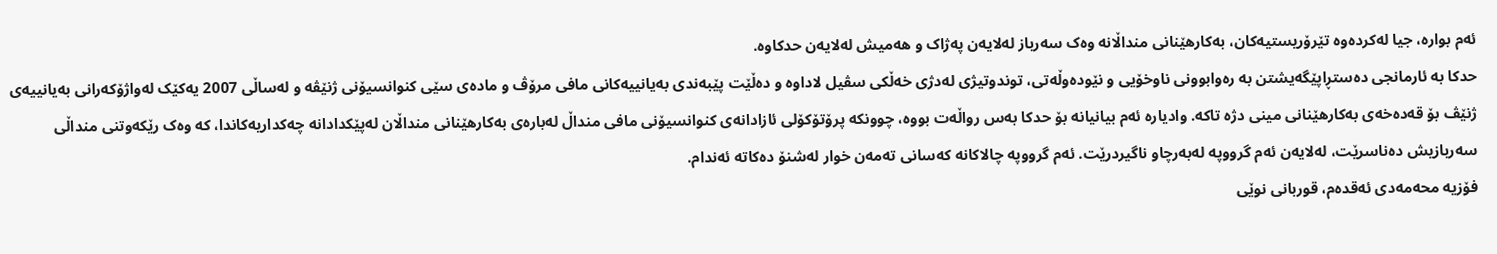ئەم بوارە، جیا لەکردەوە تێرۆریستیەکان، بەکارهێنانی منداڵانە وەک سەرباز لەلایەن پەژاک و هەمیش لەلایەن حدکاوە.
حدکا بە ئارمانجی دەستڕاپێگەیشتن بە رەوابوونی ناوخۆیی و نێودەوڵەتی، توندوتیژی لەدژی خەڵکی سڤیل لاداوە و دەڵێت پێبەندی بەیانییەکانی مافی مرۆڤ و مادەی سێی کنوانسیۆنی ژنێڤە و لەساڵی 2007 یەکێک لەواژۆکەرانی بەیانییەی ژنێڤ بۆ قەدەخەی بەکارهێنانی مینی دژە تاکە. وادیارە ئەم بیانیانە بۆ حدکا بەس رواڵەت بووە، چوونکە پرۆتۆکۆلی ئازادانەی کنوانسیۆنی مافی منداڵ لەبارەی بەکارهێنانی منداڵان لەپێکدادانە چەکداریەکاندا، کە وەک رێکەوتنی منداڵی سەربازیش دەناسرێت، لەلایەن ئەم گرووپە لەبەرچاو ناگیردرێت. ئەم گرووپە چالاکانە کەسانی تەمەن خوار لەشنۆ دەکاتە ئەندام.
فۆزیە محەمەدی ئەقدەم، قوربانی نوێی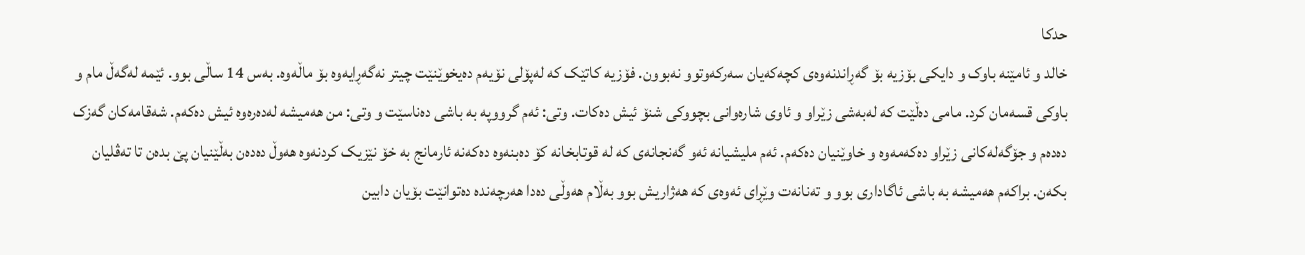حدکا
خالد و ئامێنە باوک و دایکی بۆزیە بۆ گەڕاندنەوەی کچەکەیان سەرکەوتوو نەبوون. فۆزیە کاتێک کە لەپۆلی نۆیەم دەیخوێنێت چیتر نەگەڕایەوە بۆ ماڵەوە. بەس 14 ساڵی بوو. ئێمە لەگەڵ مام و باوکی قسەمان کرد. مامی دەڵێت کە لەبەشی زێراو و ئاوی شارەوانی بچووکی شنۆ ئیش دەکات. وتی: ئەم گرووپە بە باشی دەناسێت و وتی: من هەمیشە لەدەرەوە ئیش دەکەم. شەقامەکان گەزک دەدەم و جۆگەلەکانی زێراو دەکەمەوە و خاوێنیان دەکەم. ئەم ملیشیانە ئەو گەنجانەی کە لە قوتابخانە کۆ دەبنەوە دەکەنە ئارمانج بە خۆ نێزیک کردنەوە هەوڵ دەدەن بەڵێنیان پێ بدەن تا تەڤلیان بکەن. براکەم هەمیشە بە باشی ئاگاداری بوو و تەنانەت وێڕای ئەوەی کە هەژاریش بوو بەڵام هەوڵی دەدا هەرچەندە دەتوانێت بۆیان دابین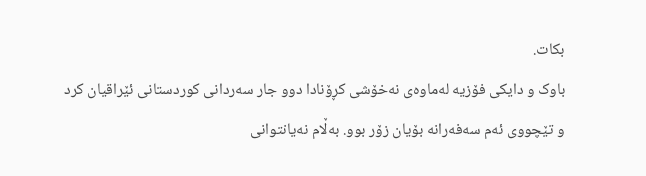بکات.
باوک و دایکی فۆزیە لەماوەی نەخۆشی کڕۆنادا دوو جار سەردانی کوردستانی ئێراقیان کرد و تێچووی ئەم سەفەرانە بۆیان زۆر بوو. بەڵام نەیانتوانی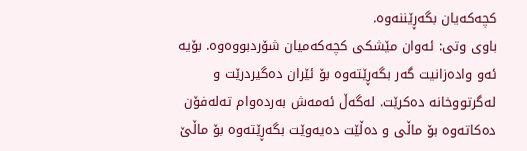کچەکەیان بگەڕێننەوە.
باوی وتی: ئەوان مێشکی کچەکەمیان شۆردبووەوە. بۆیە ئەو وادەزانیت گەر بگەڕێتەوە بۆ ئێران دەگیردرێت و لەگرتووخانە دەکرێت. لەگەڵ ئەمەش بەردەوام تەلەفۆن دەکاتەوە بۆ ماڵی و دەڵێت دەیەوێت بگەڕێتەوە بۆ ماڵێ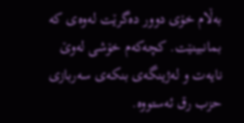بەڵام خۆی دوور دەگرێت لەوەی کە بمانبینێت. کچەکەم خۆشی لەوێ نایەت و لەژینگەی بنکەی سەربازی حزب رق ئەستووە.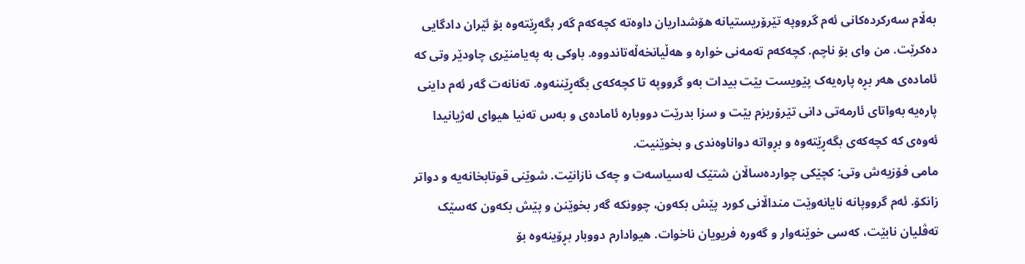بەڵام سەرکردەکانی ئەم گرووپە تێرۆریستیانە هۆشداریان داوەتە کچەکەم گەر بگەڕێتەوە بۆ ئێران دادگایی دەکرێت. من وای بۆ ناچم. کچەکەم تەمەنی خوارە و هەڵیانخەڵەتاندووە. باوکی بە پەیامنێری چاودێر وتی کە ئامادەی هەر بڕە پارەیەک پێویست بێت بیدات بەو گرووپە تا کچەکەی بگەڕێننەوە. تەنانەت گەر ئەم داینی پارەیە بەواتای ئارمەتی دانی تێرۆریزم بێت و سزا بدرێت دووبارە ئامادەی و بەس تەنیا هیوای لەژیانیدا ئەوەی کە کچەکەی بگەڕێتەوە و بڕواتە دواناوەندی و بخوێنیت.
مامی فۆزیەش وتی: کچێکی چواردەساڵان شتێک لەسیاسەت و چەک نازانێت. شوێنی قوتابخانەیە و دواتر زانکۆ. ئەم گرووپانە نایانەوێت منداڵانی کورد پێش بکەون، چوونکە گەر بخوێنن و پێش بکەون کەسێک تەڤلیان نابێت، کەسی خوێنەوار و گەورە فریویان ناخوات. هیوادارم دووبار بڕۆینەوە بۆ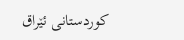کوردستانی ئێراق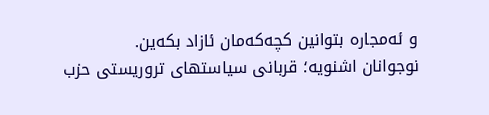و ئەمجارە بتوانین کچەکەمان ئازاد بکەین.
نوجوانان اشنویه؛ قربانی سیاستهای تروریستی حزب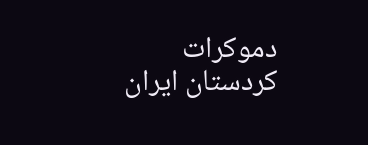دموکرات کردستان ایران